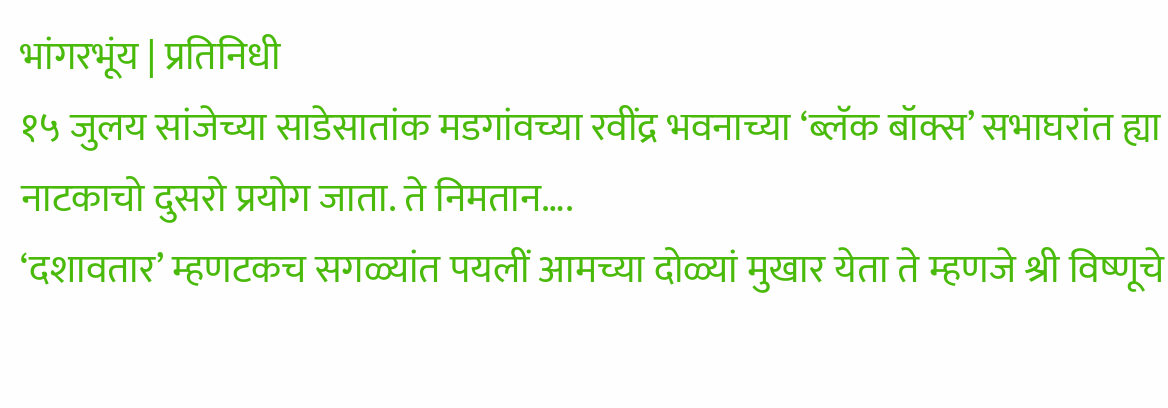भांगरभूंय | प्रतिनिधी
१५ जुलय सांजेच्या साडेसातांक मडगांवच्या रवींद्र भवनाच्या ‘ब्लॅक बॉक्स’ सभाघरांत ह्या नाटकाचो दुसरो प्रयोग जाता. ते निमतान….
‘दशावतार’ म्हणटकच सगळ्यांत पयलीं आमच्या दोळ्यां मुखार येता ते म्हणजे श्री विष्णूचे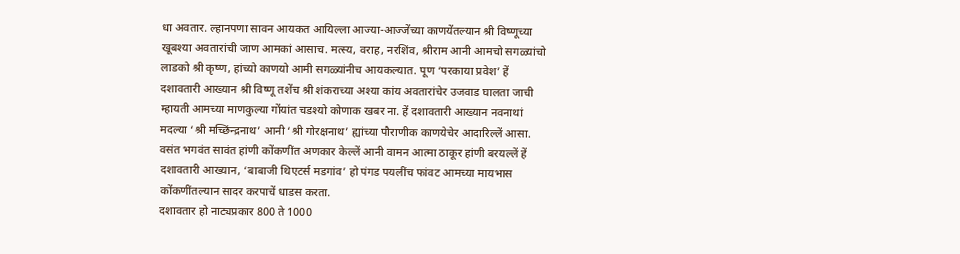धा अवतार. ल्हानपणा सावन आयकत आयिल्ला आज्या-आज्जेंच्या काणयेंतल्यान श्री विष्णूच्या खूबश्या अवतारांची जाण आमकां आसाच. मत्स्य, वराह, नरशिंव, श्रीराम आनी आमचो सगळ्यांचो लाडको श्री कृष्ण, हांच्यो काणयो आमी सगळ्यांनीच आयकल्यात. पूण ‘परकाया प्रवेश’ हें दशावतारी आख्यान श्री विष्णू तशेंच श्री शंकराच्या अश्या कांय अवतारांचेर उजवाड घालता जाची म्हायती आमच्या माणकुल्या गोंयांत चडश्यो कोणाक खबर ना. हें दशावतारी आख्यान नवनाथां मदल्या ‘श्री मच्छिंन्द्रनाथ’ आनी ‘श्री गोरक्षनाथ’ ह्यांच्या पौराणीक काणयेचेर आदारिल्लें आसा. वसंत भगवंत सावंत हांणी कोंकणींत अणकार केल्लें आनी वामन आत्मा ठाकूर हांणी बरयल्लें हें दशावतारी आख्यान, ‘बाबाजी थिएटर्स मडगांव’ हो पंगड पयलींच फांवट आमच्या मायभास कोंकणींतल्यान सादर करपाचें धाडस करता.
दशावतार हो नाट्यप्रकार 800 ते 1000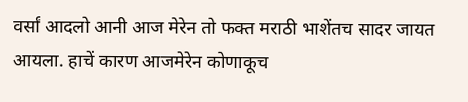वर्सां आदलो आनी आज मेरेन तो फक्त मराठी भाशेंतच सादर जायत आयला. हाचें कारण आजमेरेन कोणाकूच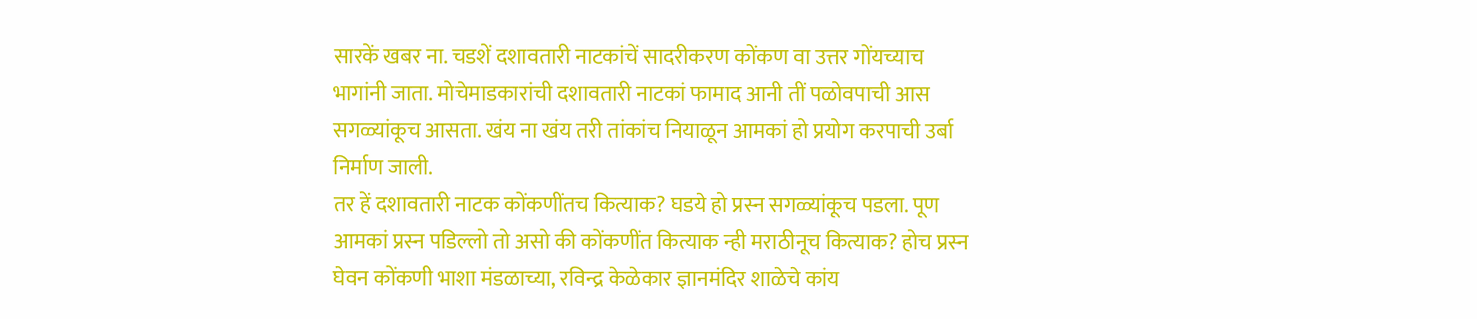सारकें खबर ना. चडशें दशावतारी नाटकांचें सादरीकरण कोंकण वा उत्तर गोंयच्याच भागांनी जाता. मोचेमाडकारांची दशावतारी नाटकां फामाद आनी तीं पळोवपाची आस सगळ्यांकूच आसता. खंय ना खंय तरी तांकांच नियाळून आमकां हो प्रयोग करपाची उर्बा निर्माण जाली.
तर हें दशावतारी नाटक कोंकणींतच कित्याक? घडये हो प्रस्न सगळ्यांकूच पडला. पूण आमकां प्रस्न पडिल्लो तो असो की कोंकणींत कित्याक न्ही मराठीनूच कित्याक? होच प्रस्न घेवन कोंकणी भाशा मंडळाच्या, रविन्द्र केळेकार ज्ञानमंदिर शाळेचे कांय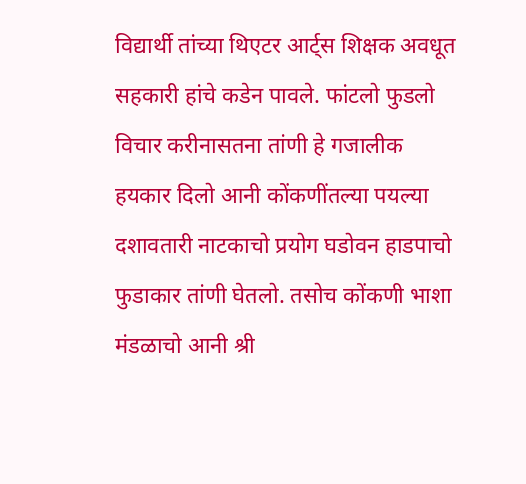विद्यार्थी तांच्या थिएटर आर्ट्स शिक्षक अवधूत सहकारी हांचे कडेन पावले. फांटलो फुडलो विचार करीनासतना तांणी हे गजालीक हयकार दिलो आनी कोंकणींतल्या पयल्या दशावतारी नाटकाचो प्रयोग घडोवन हाडपाचो फुडाकार तांणी घेतलो. तसोच कोंकणी भाशा मंडळाचो आनी श्री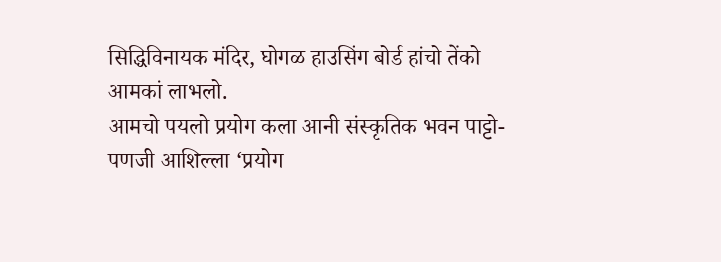सिद्धिविनायक मंदिर, घोगळ हाउसिंग बोर्ड हांचो तेंको आमकां लाभलो.
आमचो पयलो प्रयोग कला आनी संस्कृतिक भवन पाट्टो- पणजी आशिल्ला ‘प्रयोग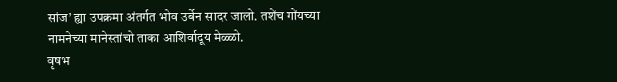सांज’ ह्या उपक्रमा अंतर्गत भोव उर्बेन सादर जालो. तशेंच गोंयच्या नामनेच्या मानेस्तांचो ताका आशिर्वादूय मेळ्ळो.
वृषभ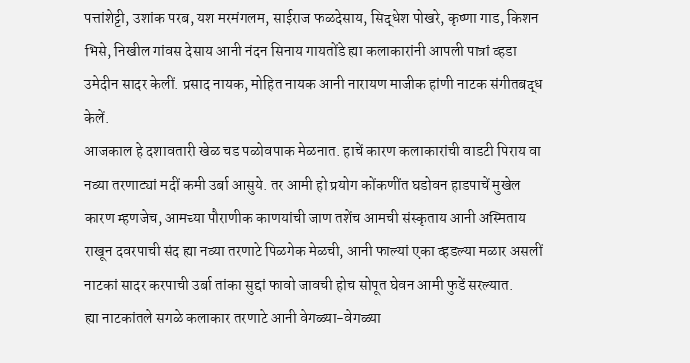पत्तांशेट्टी, उशांक परब, यश मरमंगलम, साईराज फळदेसाय, सिद्धेश पोखरे, कृष्णा गाड, किशन भिसे, निखील गांवस देसाय आनी नंदन सिनाय गायतोंडे ह्या कलाकारांनी आपली पात्रां व्हडा उमेदीन सादर केलीं. प्रसाद नायक, मोहित नायक आनी नारायण माजीक हांणी नाटक संगीतबद्ध केलें.
आजकाल हे दशावतारी खेळ चड पळोवपाक मेळनात. हाचें कारण कलाकारांची वाडटी पिराय वा नव्या तरणाट्यां मदीं कमी उर्बा आसुये. तर आमी हो प्रयोग कोंकणींत घडोवन हाडपाचें मुखेल कारण म्हणजेच, आमच्या पौराणीक काणयांची जाण तशेंच आमची संस्कृताय आनी अस्मिताय राखून दवरपाची संद ह्या नव्या तरणाटे पिळगेक मेळची, आनी फाल्यां एका व्हडल्या मळार असलीं नाटकां सादर करपाची उर्बा तांका सुद्दां फावो जावची होच सोपूत घेवन आमी फुडें सरल्यात.
ह्या नाटकांतले सगळे कलाकार तरणाटे आनी वेगळ्या-वेगळ्या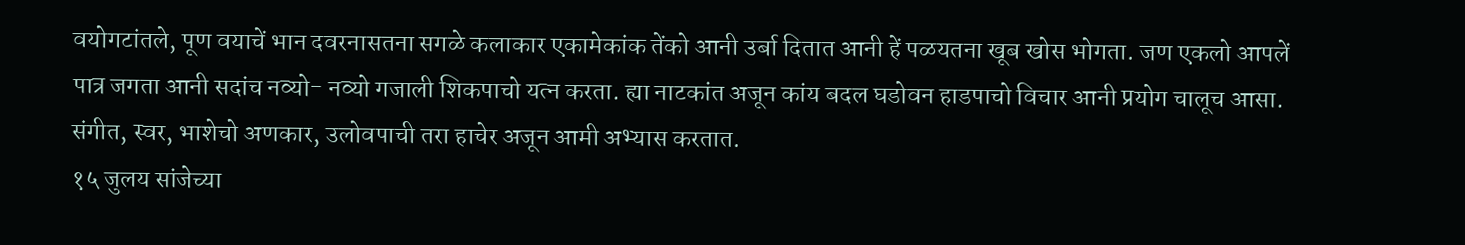वयोगटांतले, पूण वयाचें भान दवरनासतना सगळे कलाकार एकामेकांक तेंको आनी उर्बा दितात आनी हें पळयतना खूब खोस भोगता. जण एकलो आपलें पात्र जगता आनी सदांच नव्यो- नव्यो गजाली शिकपाचो यत्न करता. ह्या नाटकांत अजून कांय बदल घडोवन हाडपाचो विचार आनी प्रयोग चालूच आसा. संगीत, स्वर, भाशेचो अणकार, उलोवपाची तरा हाचेर अजून आमी अभ्यास करतात.
१५ जुलय सांजेच्या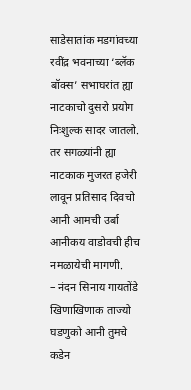साडेसातांक मडगांवच्या रवींद्र भवनाच्या ‘ब्लॅक बॉक्स’ सभाघरांत ह्या नाटकाचो दुसरो प्रयोग निःशुल्क सादर जातलो. तर सगळ्यांनी ह्या नाटकाक मुजरत हजेरी लावून प्रतिसाद दिवचो आनी आमची उर्बा आनीकय वाडोवची हीच नमळायेची मागणी.
– नंदन सिनाय गायतोंडे
खिणाखिणाक ताज्यो घडणुको आनी तुमचे कडेन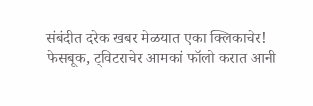संबंदीत दरेक खबर मेळयात एका क्लिकाचेर! फेसबूक, ट्विटराचेर आमकां फॉलो करात आनी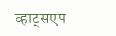व्हाट्सएप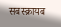सबस्क्रायब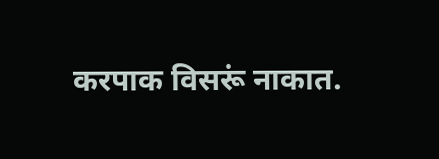करपाक विसरूं नाकात.